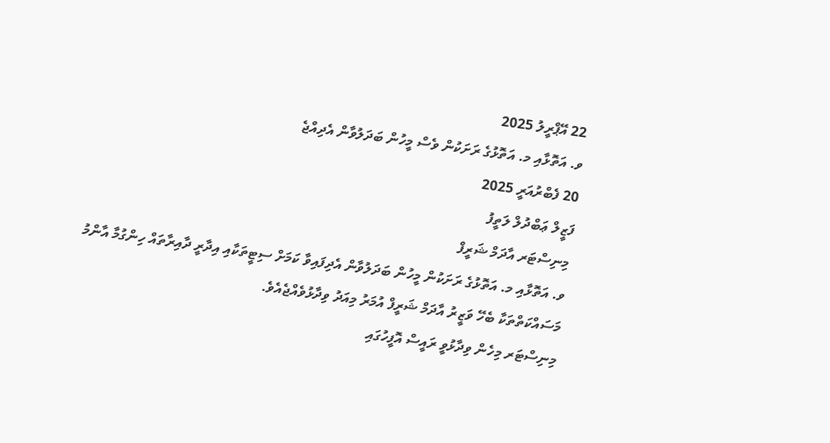22 އޭޕްރީލު 2025
ވ. އަތޮޅާއި މ. އަތޮޅުގެ ރަށަކުން ވެސް މީހުން ބަދަލުވާން އެދިއްޖެ
20 ފެބްރުއަރީ 2025
ފަޒީލް ޢަބްދުލް ލަތީފު
މިނިސްޓަރ އާދަމް ޝަރީފް
ވ. އަތޮޅާއި މ. އަތޮޅުގެ ރަށަކުން މީހުން ބަދަލުވާން އެދިފައިވާ ކަމަށް ސިޓީތަކާއި އިދާރީ ދާއިރާތައް ހިންގުމާ އާންމު މަސައްކަތްތަކާ ބެހޭ ވަޒީރު އާދަމް ޝަރީފް އުމަރު މިއަދު ވިދާޅުވެއްޖެއެވެ.
މިނިސްޓަރ މިހެން ވިދާޅުވީ ރައީސް އޮފީހުގައި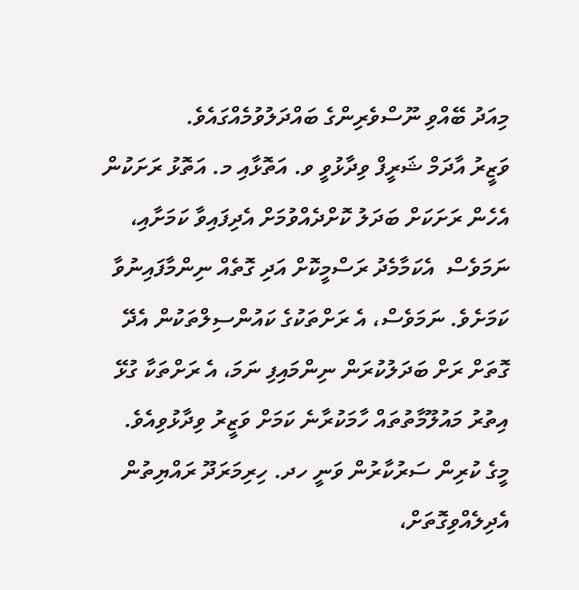މިއަދު ބޭއްވި ނޫސްވެރިންގެ ބައްދަލުވުމެއްގައެވެ.
ވަޒީރު އާދަމް ޝަރީފް ވިދާޅުވީ ވ. އަތޮޅާއި މ. އަތޮޅު ރަށަކުން އެހެން ރަށަކަށް ބަދަލު ކޮށްދެއްވުމަށް އެދިފައިވާ ކަމަށާއި، ނަމަވެސް  އެކަމާމެދު ރަސްމީކޮށް އަދި ގޮތެއް ނިންމާފައިނުވާ ކަމަށެވެ. ނަމަވެސް، އެ ރަށްތަކުގެ ކައުންސިލްތަކުން އެދޭ ގޮތަށް ރަށް ބަދަލުކުރަން ނިންމައިފި ނަމަ، އެ ރަށްތަކާ ގުޅޭ އިތުރު މައުލޫމާތުތައް ހާމަކުރާނެ ކަމަށް ވަޒީރު ވިދާޅުވިއެވެ.
މީގެ ކުރިން ސަރުކާރުން ވަނީ ހދ. ހިރިމަރަދޫ ރައްޔިތުން އެދިލެއްވިގޮތަށް،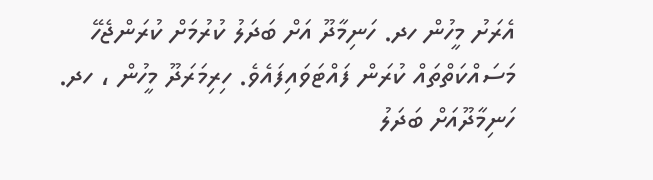އެރަށު މީހުން ހދ. ހަނިމާދޫ އަށް ބަދަލު ކުރުމަށް ކުރަންޖެހޭ މަސައްކަތްތައް ކުރަން ފައްޓަވައިފައެވެ. ހިރިމަރަދޫ މީހުން ، ހދ. ހަނިމާދޫއަށް ބަދަލު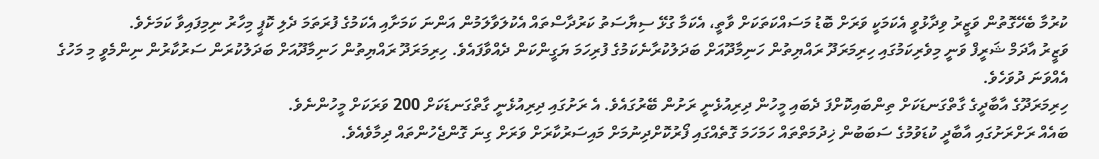ކުރުމާ ބެހޭގޮތުން ވަޒީރު ވިދާޅުވީ އެކަމަކީ ވަރަށް ބޮޑު މަސައްކަތަކަށް ވާތީ، އެކަމާ ގުޅޭ ސިޔާސަތު ކަރުދާސްތައް އެކުލަވާލަމުން އަންނަ ކަމަށާއި އެކަމުގެ ފުރަތަމަ ދެލި ކޮޕީ މިހާރު ނިމިފައިވާ ކަމަށެވެ.
ވަޒީރު އާދަމް ޝަރީފް ވަނީ މިވެރިކަމުގައި ހިރިމަރަދޫ ރައްޔިތުން ހަނިމާދޫއަށް ބަދަލުކުރާނެކަމުގެ ފުރިހަމަ ޔަގީންކަން ދެއްވާފައެވެ. ހިރިމަރަދޫ ރައްޔިތުން ހަނިމާދޫއަށް ބަދަލުކުރަން ސަރުކާރުން ނިންމެވީ މި މަހުގެ އެއްވަނަ ދުވަހެވެ.
ހިރިމަރަދޫގެ އާބާދީގެ ގާތްގަނޑަކަށް ތިންބައިކޮށްފަ ދެބައި މީހުން ދިރިއުޅެނީ ރަށުން ބޭރުގައެވެ. އެ ރަށުގައި ދިރިއުޅެނީ ގާތްގަނޑަކަށް 200 ވަރަކަށް މީހުންނެވެ.
ބައެއް ރަށްރަށުގައި އާބާދީ ކުޑަވުމުގެ ސަބަބުން ޚިދުމަތްތައް ހަމަހަމަ ގޮތެއްގައި ފޯރުކޮށްދިނުމަށް މައިސަރުކާރަށް ވަރަށް ގިނަ ގޮންޖެހުންތައް ދިމާވެއެވެ.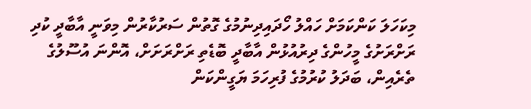މިކަހަލަ ކަންކަމަށް ހައްލު ހޯދައިދިނުމުގެ ގޮތުން ސަރުކާރުން މިވަނީ އާބާދީ ކުދި ރަށްރަށުގެ މީހުންގެ ދިރުއުޅުން އާބާދީ ބޮޑެތި ރަށްރަށަށް، އޮންނަ އުސޫލުގެ ތެރެއިން، ބަދަލު ކުރުމުގެ ފުރިހަމަ ޔަގީންކަން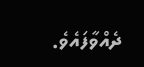ދެއްވާފައެވެ.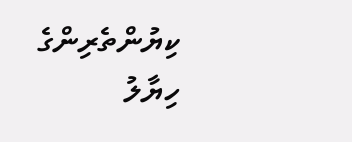ކިޔުންތެރިންގެ ހިޔާލު